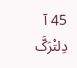45 آ دِلتْرَکَّ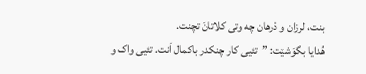بنت، لرزان و دْرهان چه وتی کلاتانَ تچنت.
هُدایا بگوَشێت: ”تئیی کار چنکدر باکمال اَنت. تئیی واک و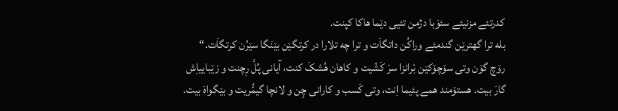کدرتئے مزنیئے سئوَبا دژمن تئیی دێما هاکا کپنت.
بله ترا گهترێن گندمئے وراکُن داتگاَت و ترا چه تلارا در کرتگێن بێنَگا سێرُن کرتگاَت.“
رۆچ گۆن وتی سۆچۆکێن بْرانزا سرَ کَشّیت و کاهان هُشکَ کنت، آیانی پُلَّ رِچنت و زێباییاِش گارَ بیت. هستۆمند همے پئیما اِنت، وتی کَسب و کارانی چِن و لانچا گیمُّریت و بێگواهَ بیت.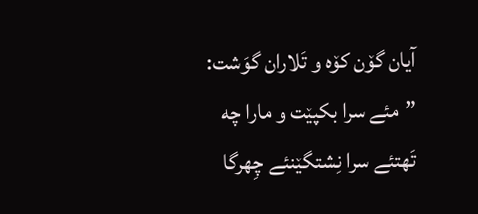آیان گۆن کۆه و تَلاران گوَشت: ”مئے سرا بکپێت و مارا چه تَهتئے سرا نِشتگێنئے چِهرگا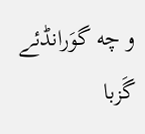و چه گوَرانڈئے گَزبا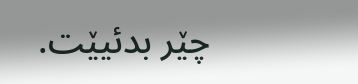چێر بدئیێت.